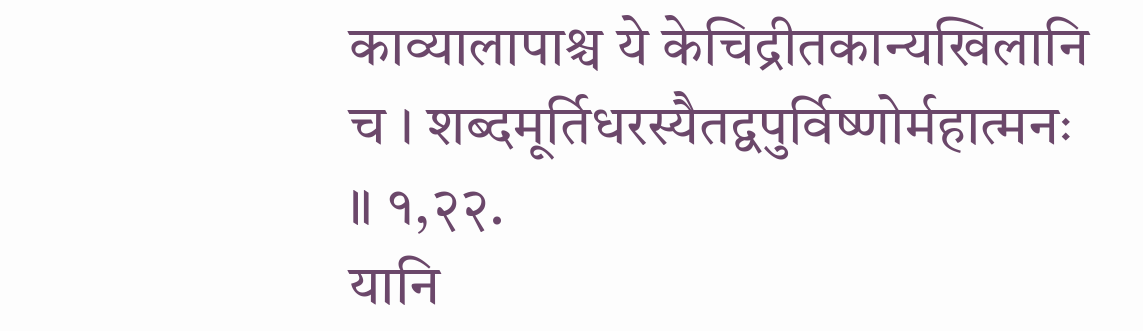काव्यालापाश्च ये केचिद्रीतकान्यखिलानि च । शब्दमूर्तिधरस्यैतद्वपुर्विष्णोर्महात्मनः ॥ १,२२.
यानि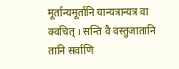मूर्तान्यमूर्तानि यान्यत्रान्यत्र वा क्वचित् । सन्ति वै वस्तुजातानि तानि सर्वाणि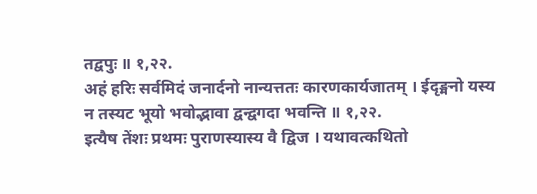तद्वपुः ॥ १,२२.
अहं हरिः सर्वमिदं जनार्दनो नान्यत्ततः कारणकार्यजातम् । ईदृङ्मनो यस्य न तस्यट भूयो भवोद्भावा द्वन्द्वगदा भवन्ति ॥ १,२२.
इत्यैष तेंशः प्रथमः पुराणस्यास्य वै द्विज । यथावत्कथितो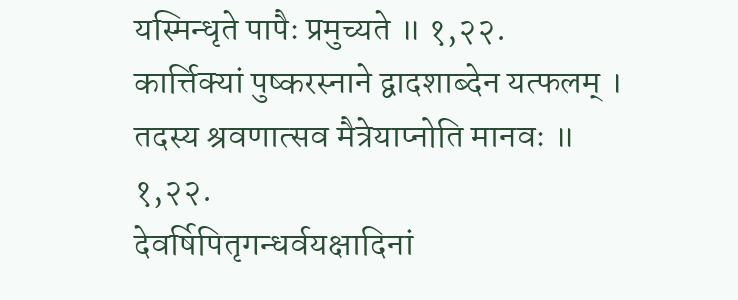यस्मिन्धृते पापैः प्रमुच्यते ॥ १,२२.
कार्त्तिक्यां पुष्करस्नाने द्वादशाब्देन यत्फलम् । तदस्य श्रवणात्सव मैत्रेयाप्नोति मानवः ॥ १,२२.
देवर्षिपितृगन्धर्वयक्षादिनां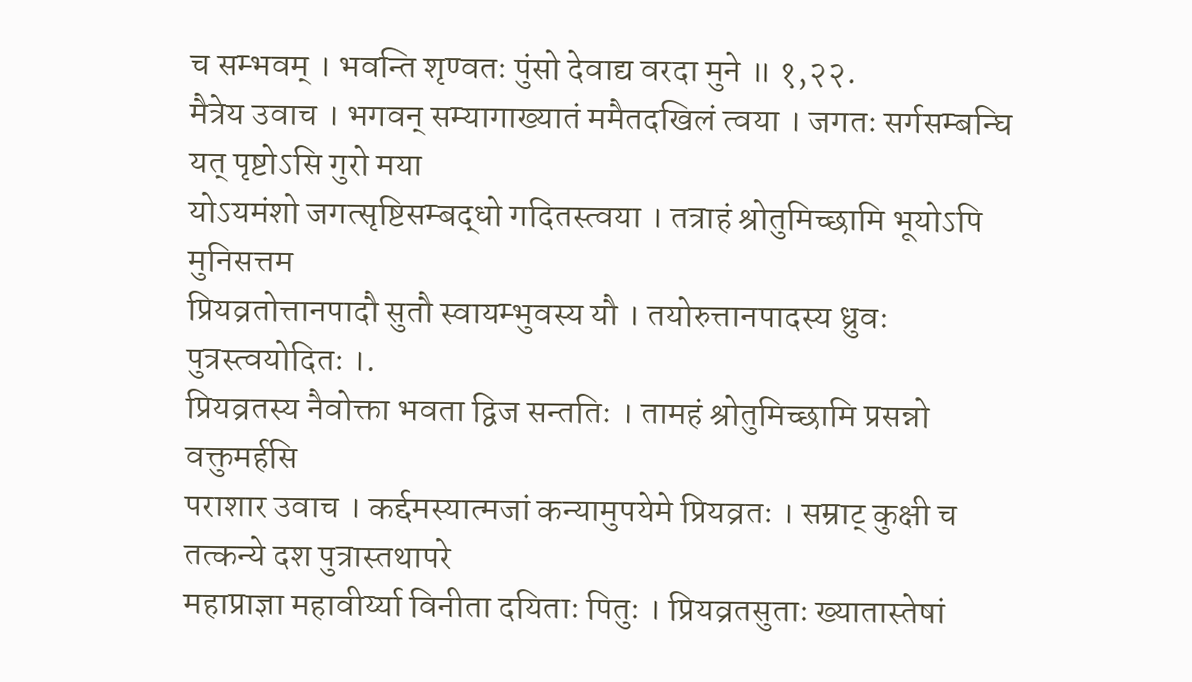च सम्भवम् । भवन्ति शृण्वतः पुंसो देवाद्य वरदा मुने ॥ १,२२.
मैत्रेय उवाच । भगवन् सम्यागाख्यातं ममैतदखिलं त्वया । जगतः सर्गसम्बन्घि यत् पृष्टोऽसि गुरो मया
योऽयमंशो जगत्सृष्टिसम्बद्धो गदितस्त्वया । तत्राहं श्रोतुमिच्छामि भूयोऽपि मुनिसत्तम
प्रियव्रतोत्तानपादौ सुतौ स्वायम्भुवस्य यौ । तयोरुत्तानपादस्य ध्रुवः पुत्रस्त्वयोदितः ।.
प्रियव्रतस्य नैवोक्ता भवता द्विज सन्ततिः । तामहं श्रोतुमिच्छामि प्रसन्नो वक्तुमर्हसि
पराशार उवाच । कर्द्दमस्यात्मजां कन्यामुपयेमे प्रियव्रतः । सम्राट् कुक्षी च तत्कन्ये दश पुत्रास्तथापरे
महाप्राज्ञा महावीर्य्या विनीता दयिताः पितुः । प्रियव्रतसुताः ख्यातास्तेषां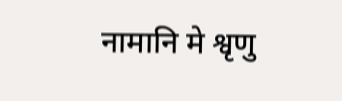नामानि मे श्वृणु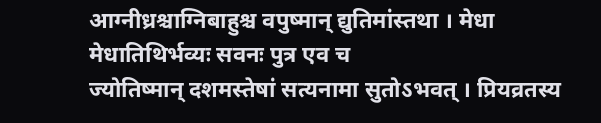आग्नीध्रश्चाग्निबाहुश्च वपुष्मान् द्युतिमांस्तथा । मेधा मेधातिथिर्भव्यः सवनः पुत्र एव च
ज्योतिष्मान् दशमस्तेषां सत्यनामा सुतोऽभवत् । प्रियव्रतस्य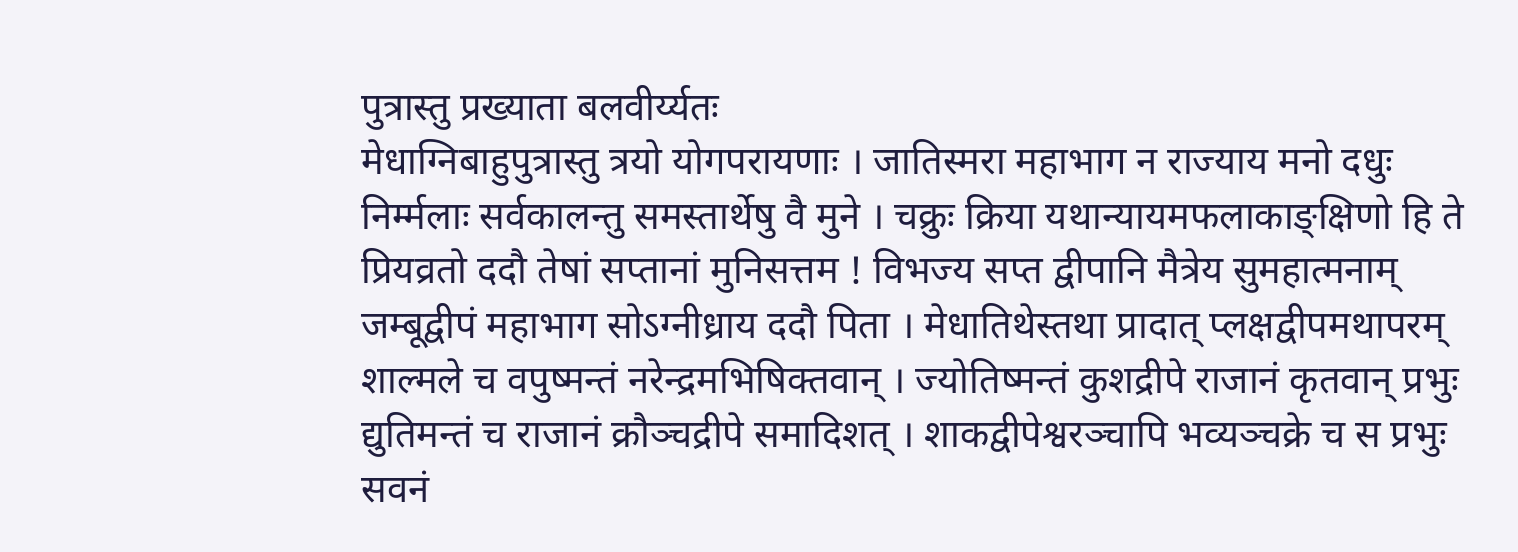पुत्रास्तु प्रख्याता बलवीर्य्यतः
मेधाग्निबाहुपुत्रास्तु त्रयो योगपरायणाः । जातिस्मरा महाभाग न राज्याय मनो दधुः
निर्म्मलाः सर्वकालन्तु समस्तार्थेषु वै मुने । चक्रुः क्रिया यथान्यायमफलाकाङ्क्षिणो हि ते
प्रियव्रतो ददौ तेषां सप्तानां मुनिसत्तम ! विभज्य सप्त द्वीपानि मैत्रेय सुमहात्मनाम्
जम्बूद्वीपं महाभाग सोऽग्नीध्राय ददौ पिता । मेधातिथेस्तथा प्रादात् प्लक्षद्वीपमथापरम्
शाल्मले च वपुष्मन्तं नरेन्द्रमभिषिक्तवान् । ज्योतिष्मन्तं कुशद्रीपे राजानं कृतवान् प्रभुः
द्युतिमन्तं च राजानं क्रौञ्चद्रीपे समादिशत् । शाकद्वीपेश्वरञ्चापि भव्यञ्चक्रे च स प्रभुः
सवनं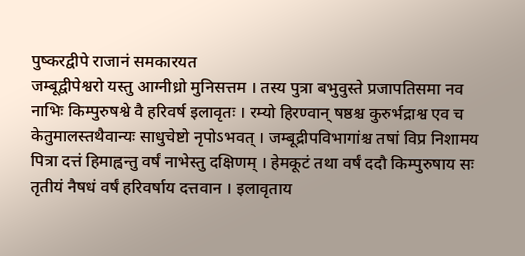पुष्करद्वीपे राजानं समकारयत
जम्बूद्वीपेश्वरो यस्तु आग्नीध्रो मुनिसत्तम । तस्य पुत्रा बभुवुस्ते प्रजापतिसमा नव
नाभिः किम्पुरुषश्वे वै हरिवर्ष इलावृतः । रम्यो हिरण्वान् षष्ठश्च कुरुर्भद्राश्व एव च
केतुमालस्तथैवान्यः साधुचेष्टो नृपोऽभवत् । जम्बूद्रीपविभागांश्च तषां विप्र निशामय
पित्रा दत्तं हिमाह्वन्तु वर्षं नाभेस्तु दक्षिणम् । हेमकूटं तथा वर्षं ददौ किम्पुरुषाय सः
तृतीयं नैषधं वर्षं हरिवर्षाय दत्तवान । इलावृताय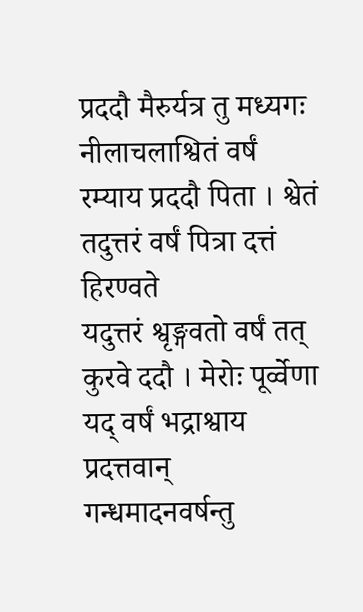प्रददौ मैरुर्यत्र तु मध्यगः
नीलाचलाश्वितं वर्षं रम्याय प्रददौ पिता । श्वेतं तदुत्तरं वर्षं पित्रा दत्तं हिरण्वते
यदुत्तरं श्वृङ्गवतो वर्षं तत् कुरवे ददौ । मेरोः पूर्व्वेणा यद् वर्षं भद्राश्वाय प्रदत्तवान्
गन्धमादनवर्षन्तु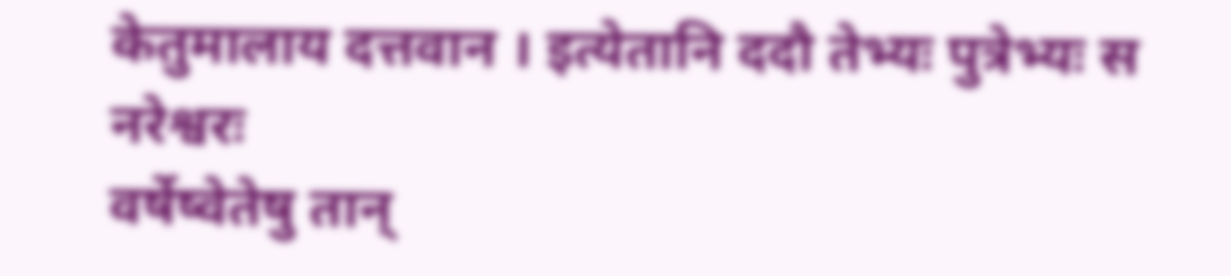केतुमालाय दत्तवान । इत्येतानि ददौ तेभ्यः पुत्रेभ्यः स नरेश्वरः
वर्षेष्वेतेषु तान्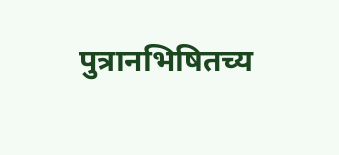पुत्रानभिषितच्य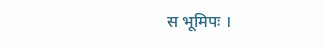स भूमिपः ।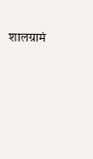शालग्रामं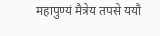महापुण्यं मैत्रेय तपसे ययौ